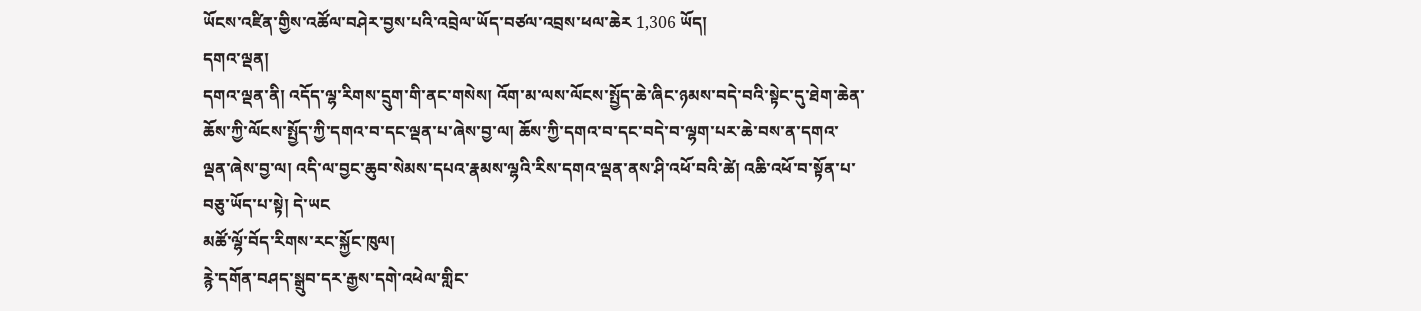ཡོངས་འཛིན་གྱིས་འཚོལ་བཤེར་བྱས་པའི་འབྲེལ་ཡོད་བཙལ་འབྲས་ཕལ་ཆེར 1,306 ཡོད།
དགའ་ལྡན།
དགའ་ལྡན་ནི། འདོད་ལྷ་རིགས་དྲུག་གི་ནང་གསེས། འོག་མ་ལས་ལོངས་སྤྱོད་ཆེ་ཞིང་ཉམས་བདེ་བའི་སྟེང་དུ་ཐེག་ཆེན་ཆོས་ཀྱི་ལོངས་སྤྱོད་ཀྱི་དགའ་བ་དང་ལྡན་པ་ཞེས་བྱ་ལ། ཆོས་ཀྱི་དགའ་བ་དང་བདེ་བ་ལྷག་པར་ཆེ་བས་ན་དགའ་ལྡན་ཞེས་བྱ་ལ། འདི་ལ་བྱང་ཆུབ་སེམས་དཔའ་རྣམས་ལྷའི་རིས་དགའ་ལྡན་ནས་ཤི་འཕོ་བའི་ཚེ། འཆི་འཕོ་བ་སྟོན་པ་བཅུ་ཡོད་པ་སྟེ། དེ་ཡང
མཚོ་ལྷོ་བོད་རིགས་རང་སྐྱོང་ཁུལ།
རྙེ་དགོན་བཤད་སྒྲུབ་དར་རྒྱས་དགེ་འཕེལ་གླིང་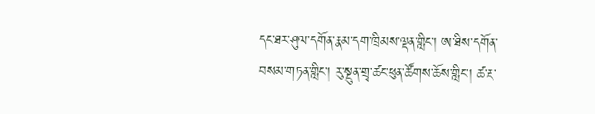དང་ཐར་ཤུལ་དགོན་རྣམ་དག་ཁྲིམས་ལྡན་གླིང་། ཨ་ཐིས་དགོན་བསམ་གཏན་གླིང་། རུ་སྔུན་གྲྭ་ཚང་ཕུན་ཚོགས་ཆོས་གླིང་། ཚ་རྔ་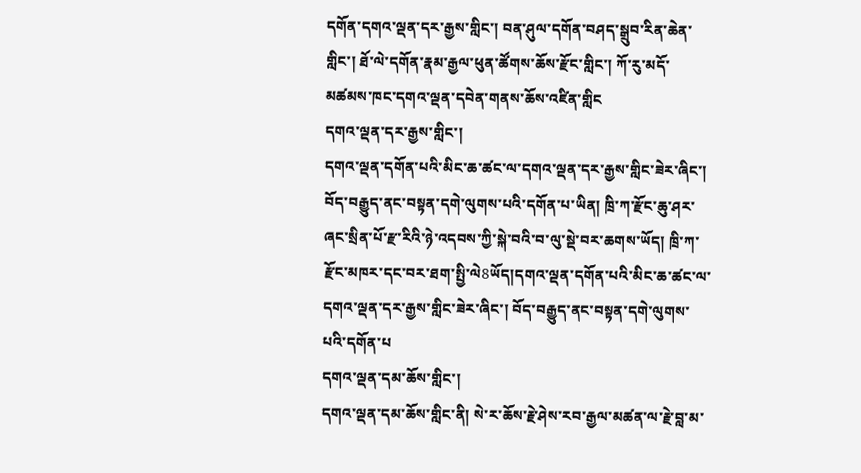དགོན་དགའ་ལྡན་དར་རྒྱས་གླིང་། བན་ཤུལ་དགོན་བཤད་སྒྲུབ་རིན་ཆེན་གླིང་། ཐོ་ལེ་དགོན་རྣམ་རྒྱལ་ཕུན་ཚོགས་ཆོས་རྫོང་གླིང་། ཀོ་རུ་མདོ་མཚམས་ཁང་དགའ་ལྡན་དབེན་གནས་ཆོས་འཛིན་གླིང
དགའ་ལྡན་དར་རྒྱས་གླིང་།
དགའ་ལྡན་དགོན་པའི་མིང་ཆ་ཚང་ལ་དགའ་ལྡན་དར་རྒྱས་གླིང་ཟེར་ཞིང་། བོད་བརྒྱུད་ནང་བསྟན་དགེ་ལུགས་པའི་དགོན་པ་ཡིན། ཁྲི་ཀ་རྫོང་ཆུ་ཤར་ཞང་སྲིན་པོ་རྫ་རིའི་ཉེ་འདབས་ཀྱི་སྐེ་བའི་བ་ལུ་སྡེ་བར་ཆགས་ཡོད། ཁྲི་ཀ་རྫོང་མཁར་དང་བར་ཐག་སྤྱི་ལེ8ཡོད།དགའ་ལྡན་དགོན་པའི་མིང་ཆ་ཚང་ལ་དགའ་ལྡན་དར་རྒྱས་གླིང་ཟེར་ཞིང་། བོད་བརྒྱུད་ནང་བསྟན་དགེ་ལུགས་པའི་དགོན་པ
དགའ་ལྡན་དམ་ཆོས་གླིང་།
དགའ་ལྡན་དམ་ཆོས་གླིང་ནི། སེ་ར་ཆོས་རྗེ་ཤེས་རབ་རྒྱལ་མཚན་ལ་རྗེ་བླ་མ་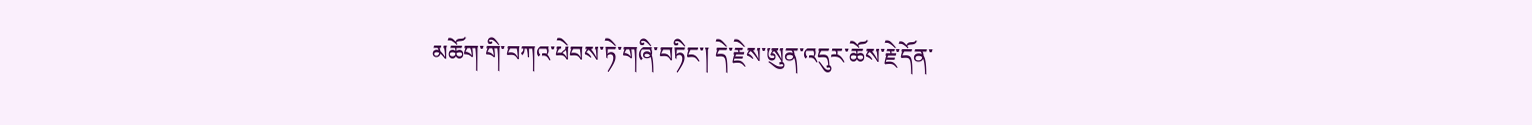མཆོག་གི་བཀའ་ཕེབས་ཏེ་གཞི་བཏིང་། དེ་རྗེས་ཨུན་འདུར་ཆོས་རྗེ་དོན་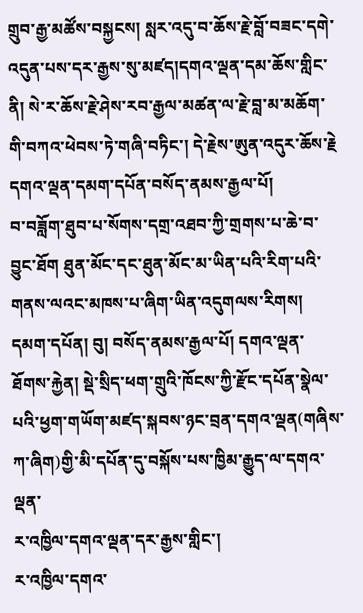གྲུབ་རྒྱ་མཚོས་བསྐྱངས། སླར་འདུ་བ་ཆོས་རྗེ་བློ་བཟང་དགེ་འདུན་པས་དར་རྒྱས་སུ་མཛད།དགའ་ལྡན་དམ་ཆོས་གླིང་ནི། སེ་ར་ཆོས་རྗེ་ཤེས་རབ་རྒྱལ་མཚན་ལ་རྗེ་བླ་མ་མཆོག་གི་བཀའ་ཕེབས་ཏེ་གཞི་བཏིང་། དེ་རྗེས་ཨུན་འདུར་ཆོས་རྗེ
དགའ་ལྡན་དམག་དཔོན་བསོད་ནམས་རྒྱལ་པོ།
བ་བཟློག་ཐུབ་པ་སོགས་དགྲ་འཐབ་ཀྱི་གྲགས་པ་ཆེ་བ་བྱུང་ཐོག ཐུན་མོང་དང་ཐུན་མོང་མ་ཡིན་པའི་རིག་པའི་གནས་ལའང་མཁས་པ་ཞིག་ཡིན་འདུགལས་རིགས། དམག་དཔོན། བུ། བསོད་ནམས་རྒྱལ་པོ། དགའ་ལྡན་ཐོགས་རྐྱེན། སྡེ་སྲིད་ཕག་གྲུའི་ཁོངས་ཀྱི་རྫོང་དཔོན་སྣེལ་པའི་ཕྱག་གཡོག་མཛད་སྐབས་ཉང་བྲན་དགའ་ལྡན(གཞིས་ཀ་ཞིག)གྱི་མི་དཔོན་དུ་བསྐོས་པས་ཁྱིམ་རྒྱུད་ལ་དགའ་ལྡན་
ར་འཁྱིལ་དགའ་ལྡན་དར་རྒྱས་གླིང་།
ར་འཁྱིལ་དགའ་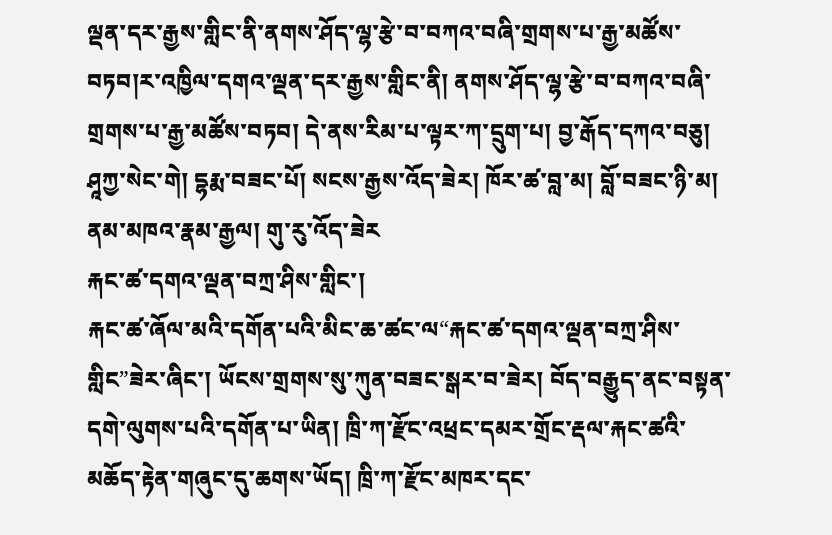ལྡན་དར་རྒྱས་གླིང་ནི་ནགས་ཤོད་ལྷ་རྩེ་བ་བཀའ་བཞི་གྲགས་པ་རྒྱ་མཚོས་བཏབ།ར་འཁྱིལ་དགའ་ལྡན་དར་རྒྱས་གླིང་ནི། ནགས་ཤོད་ལྷ་རྩེ་བ་བཀའ་བཞི་གྲགས་པ་རྒྱ་མཚོས་བཏབ། དེ་ནས་རིམ་པ་ལྟར་ཀ་དྲུག་པ། བྱ་རྒོད་དཀའ་བཅུ། ཤཱཀྱ་སེང་གེ། དྷརྨ་བཟང་པོ། སངས་རྒྱས་འོད་ཟེར། ཁོར་ཚ་བླ་མ། བློ་བཟང་ཉི་མ། ནམ་མཁའ་རྣམ་རྒྱལ། གུ་རུ་འོད་ཟེར
རྐང་ཚ་དགའ་ལྡན་བཀྲ་ཤིས་གླིང་།
རྐང་ཚ་ཞོལ་མའི་དགོན་པའི་མིང་ཆ་ཚང་ལ“རྐང་ཚ་དགའ་ལྡན་བཀྲ་ཤིས་གླིང”ཟེར་ཞིང་། ཡོངས་གྲགས་སུ་ཀུན་བཟང་སྒར་བ་ཟེར། བོད་བརྒྱུད་ནང་བསྟན་དགེ་ལུགས་པའི་དགོན་པ་ཡིན། ཁྲི་ཀ་རྫོང་འཕྲང་དམར་གྲོང་རྡལ་རྐང་ཚའི་མཆོད་རྟེན་གཞུང་དུ་ཆགས་ཡོད། ཁྲི་ཀ་རྫོང་མཁར་དང་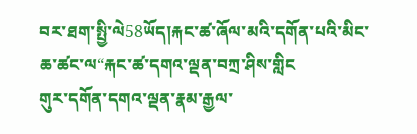བར་ཐག་སྤྱི་ལེ58ཡོད།རྐང་ཚ་ཞོལ་མའི་དགོན་པའི་མིང་ཆ་ཚང་ལ“རྐང་ཚ་དགའ་ལྡན་བཀྲ་ཤིས་གླིང
གུར་དགོན་དགའ་ལྡན་རྣམ་རྒྱལ་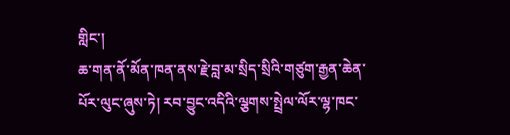གླིང་།
ཆ་གན་ནོ་མོན་ཁན་ནས་རྗེ་བླ་མ་སྲིད་སྲིའི་གཙུག་རྒྱན་ཆེན་པོར་ལུང་ཞུས་ཏེ། རབ་བྱུང་འདིའི་ལྕགས་སྤྲེལ་ལོར་ལྷ་ཁང་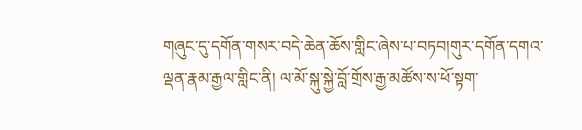གཞུང་དུ་དགོན་གསར་བདེ་ཆེན་ཆོས་གླིང་ཞེས་པ་བཏབ།གུར་དགོན་དགའ་ལྡན་རྣམ་རྒྱལ་གླིང་ནི། ལ་མོ་སྐུ་སྐྱེ་བློ་གྲོས་རྒྱ་མཚོས་ས་ཕོ་སྟག་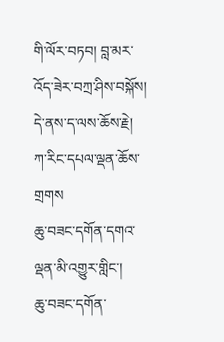གི་ལོར་བཏབ། བླ་མར་འོད་ཟེར་བཀྲ་ཤིས་བསྐོས། དེ་ནས་ད་ལས་ཆོས་རྗེ། ཀ་རིང་དཔལ་ལྡན་ཆོས་གྲགས
ཆུ་བཟང་དགོན་དགའ་ལྡན་མི་འགྱུར་གླིང་།
ཆུ་བཟང་དགོན་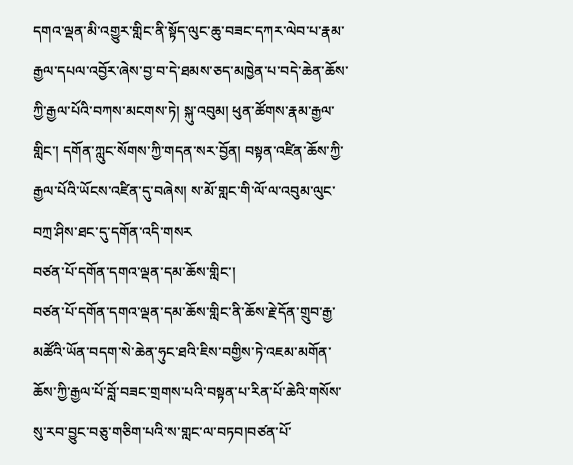དགའ་ལྡན་མི་འགྱུར་གླིང་ནི་སྟོད་ལུང་ཆུ་བཟང་དཀར་ལེབ་པ་རྣམ་རྒྱལ་དཔལ་འབྱོར་ཞེས་བྱ་བ་དེ་ཐམས་ཅད་མཁྱེན་པ་བདེ་ཆེན་ཆོས་ཀྱི་རྒྱལ་པོའི་བཀས་མངགས་ཏེ། སྐུ་འབུམ། ཕུན་ཚོགས་རྣམ་རྒྱལ་གླིང་། དགོན་ཀླུང་སོགས་ཀྱི་གདན་སར་བྱོན། བསྟན་འཛིན་ཆོས་ཀྱི་རྒྱལ་པོའི་ཡོངས་འཛིན་དུ་བཞེས། ས་མོ་གླང་གི་ལོ་ལ་འབུམ་ལུང་བཀྲ་ཤིས་ཐང་དུ་དགོན་འདི་གསར
བཙན་པོ་དགོན་དགའ་ལྡན་དམ་ཆོས་གླིང་།
བཙན་པོ་དགོན་དགའ་ལྡན་དམ་ཆོས་གླིང་ནི་ཆོས་རྗེ་དོན་གྲུབ་རྒྱ་མཚོའི་ཡོན་བདག་སེ་ཆེན་ཧུང་ཐའི་ཇིས་བགྱིས་ཏེ་འཇམ་མགོན་ཆོས་ཀྱི་རྒྱལ་པོ་བློ་བཟང་གྲགས་པའི་བསྟན་པ་རིན་པོ་ཆེའི་གསོས་སུ་རབ་བྱུང་བཅུ་གཅིག་པའི་ས་གླང་ལ་བཏབ།བཙན་པོ་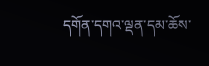དགོན་དགའ་ལྡན་དམ་ཆོས་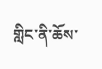གླིང་ནི་ཆོས་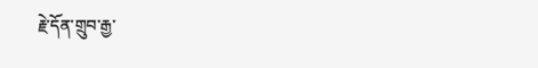རྗེ་དོན་གྲུབ་རྒྱ་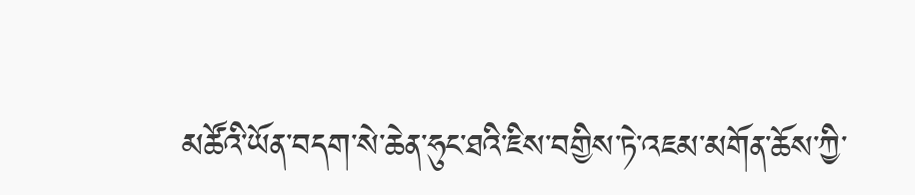མཚོའི་ཡོན་བདག་སེ་ཆེན་ཧུང་ཐའི་ཇིས་བགྱིས་ཏེ་འཇམ་མགོན་ཆོས་ཀྱི་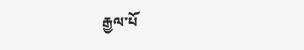རྒྱལ་པོ